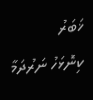ޚަބަރު
ކިނޮޅަހު ނަރުދަމާ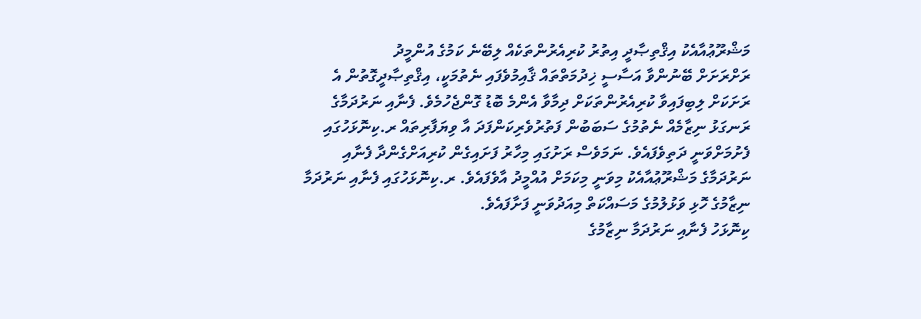މަޝްރޫޢުއާއެކު އިޤްތިޞާދީ އިތުރު ކުރިއެރުންތަކެއް ލިބޭނެ ކަމުގެ އުންމީދު
ރަށްރަށަށް ބޭނުންވާ އަސާސީ ޚިދުމަތްތައް ޤާއިމުވެފައި ނެތުމަކީ، އިޤްތިޞާދީގޮތުން އެ ރަށަކަށް ލިބިފައިވާ ކުރިއެރުންތަކަށް ދިމާވާ އެންމެ ބޮޑު ގޮންޖެހުމެވެ. ފެނާއި ނަރުދަމާގެ ރަނގަޅު ނިޒާމެއް ނެތުމުގެ ސަބަބުން ފަތުރުވެރިކަންފަދަ އާ ވިޔަފާރިތައް ރ.ކިނޮޅަހުގައި ފެށުމަށްވަނީ ދަތިވެފައެވެ. ނަމަވެސް ރަށުގައި މިހާރު ފަށައިގެން ކުރިއަށްގެންދާ ފެނާއި ނަރުދަމާގެ މަޝްރޫޢުއާއެކު މިވަނީ މިކަމަށް އުއްމީދު އާވެފައެވެ. ރ.ކިނޮޅަހުގައި ފެނާއި ނަރުދަމާ ނިޒާމުގެ ހޮޅި ވަޅުލުމުގެ މަސައްކަތް މިއަދުވަނީ ފަށާފައެވެ.
ކިނޮޅަހު ފެނާއި ނަރުދަމާ ނިޒާމުގެ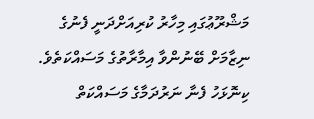މަޝްރޫޢުގައި މިހާރު ކުރިއަށްދަނީ ފެނުގެ ނިޒާމަށް ބޭނުންވާ އިމާރާތުގެ މަސައްކަތެވެ. ކިނޮޅަހު ފެނާ ނަރުދަމާގެ މަސައްކަތް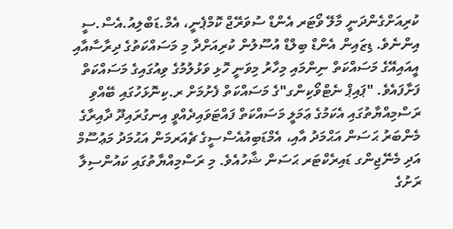ކުރިއަށްގެންދަނީ މާލޭ ވޯޓަރ އެންޑް ސުވަރޭޖް ކޮމްޕެނީ، އެމް.ޑަބްލިއު.އެސް.ސީ އިންނެވެ. ޑިޒައިން އެންޑް ބިލްޑް އުސޫލުން ކުރިއަށްދާ މި މަސައްކަތުގެ ދިރާސާއާއި އީއައިއޭގެ މަސައްކަތް ނިންމައި މިހާރު މިވަނީ ހޮޅި ވަޅުލުމުގެ ވިއުގައިގެ މަސައްކަތް ފަށާފައެވެ. "ޕައިޕް ނެޓްވޯކިންގ"ގެ މަސައްކަތް ފެށުމަށް ރ.ކިނޮޅަހުގައި ބޭއްވި ރަސްމިއްޔާތުގައި އެކަމުގެ ޢަމަލީ މަސައްކަތް ފައްޓަވައިދެއްވީ އިނގުރައިދޫ ދާއިރާގެ މެންބަރު ޙަސަން އަޙްމަދު އާއި، އެމްޑަބިއުއެސްސީގެ ޗެއަރމަން އަޙުމަދު މަޢުސޫމް އަދި މެނޭޖިންގ ޑައިރެކްޓަރ ޙަސަން ޝާހުއެވެ. މި ރަސްމިއްޔާތުގައި ކައުންސިލާ ރަށުގެ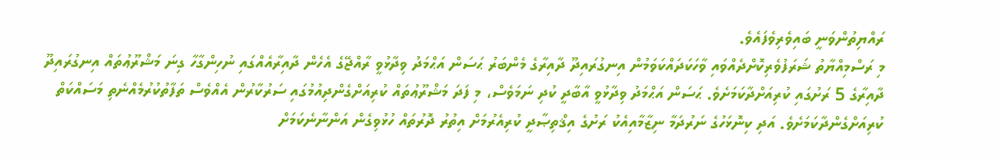ރައްޔިތުންވަނީ ބައިވެރިވެފައެވެ.
މި ރަސްމިއްޔާތު ޝަރަފުވެރިކޮށްދެއްވައި ވާހަކަދައްކަވަމުން އިނގުރައިދޫ ދާއިރާގެ މެންބަރު ޙަސަން އަޙްމަދު ވިދާޅުވީ ރާއްޖޭގެ އެހެން ދާއިރާއެއްގައި ނުހިންގާހާ ގިނަ މަޝްރޫޢުތައް އިނގުރައިދޫ ދާއިރާގެ 5 ރަށުގައި ކުރިއަށްދާކަމަށެވެ. ޙަސަން އަޙްމަދު ވިދާޅުވީ އާބާދީ ކުދި ނަމަވެސް، މި ފަދަ މަޝްރޫޢުތައް ކުރިއަށްގެންދިއުމުގައި ސަރުކާރުން އެއްވެސް ތަފާތުކުރުމެއްނެތި މަސައްކަތް ކުރިއަށްގެންދާކަމަށެވެ. އަދި ކިނޮޅަހުގެ ނަރުދަމާ ނިޒާމާއިއެކު ރަށުގެ އިޤްތިޞާދީ ކުރިއެރުމަށް އިތުރު ދޮރުތައް ހުޅުވިގެން އަންނާނެކަމަށް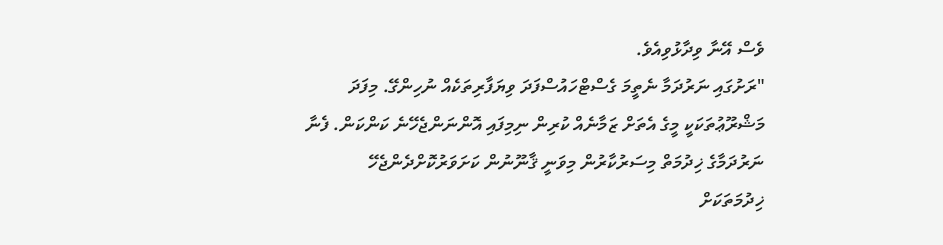ވެސް އޭނާ ވިދާޅުވިއެވެ.
"ރަށުގައި ނަރުދަމާ ނެތީމަ ގެސްޓްހައުސްފަދަ ވިޔަފާރިތަކެއް ނުހިންގޭ. މިފަދަ މަޝްރޫޢުތަކަކީ މީގެ އެތަށް ޒަމާނެއް ކުރިން ނިމިފައި އޮންނަންޖެހޭނެ ކަންކަން. ފެނާ ނަރުދަމާގެ ޚިދުމަތް މިސަރުކާރުން މިވަނީ ޤާނޫނުން ކަށަވަރުކޮށްދެންޖެހޭ ޚިދުމަތަކަށް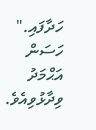ހަދާފައި." ހަސަން އަޙްމަދު ވިދާޅުވިއެވެ.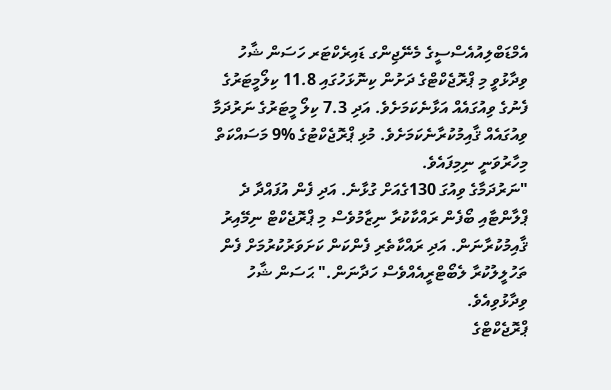އެމްޑަބްލިއުއެސްސީގެ މެނޭޖިންގ ޑައިރެކްޓަރ ހަސަން ޝާހު ވިދާޅުވީ މި ޕްރޮޖެކްޓްގެ ދަށުން ކިނޮޅަހުގައި 11.8 ކިލޯމީޓަރުގެ ފެނުގެ ވިއުގައެއް އަޅާނެކަމަށެވެ. އަދި 7.3 ކިލޯ މީޓަރުގެ ނަރުދަމާ ވިއުގައެއް ޤާއިމުކުރާނެކަމަށެވެ. މުޅި ޕްރޮޖެކްޓުގެ %9 މަސައްކަތް މިހާރުވަނީ ނިމިފައެވެ.
"ނަރުދަމާގެ ވިއުގަ 130ގެއަށް ގުޅާނެ. އަދި ފެން އުފައްދާ ދެ ޕްލާންޓާއި ބޯފެން ރައްކާކުރާ ނިޒާމުވެސް މި ޕްރޮޖެކްޓް ނިމޭއިރު ޤާއިމުކުރާނަން. އަދި ރައްކާތެރި ފެންކަން ކަށަވަރުކުރުމަށް ފެން ތަހުލީލުކުރާ ލެބޯޓްރީއެއްވެސް ހަދާނަން." ޙަސަން ޝާހު ވިދާޅުވިއެވެ.
ޕްރޮޖެކްޓްގެ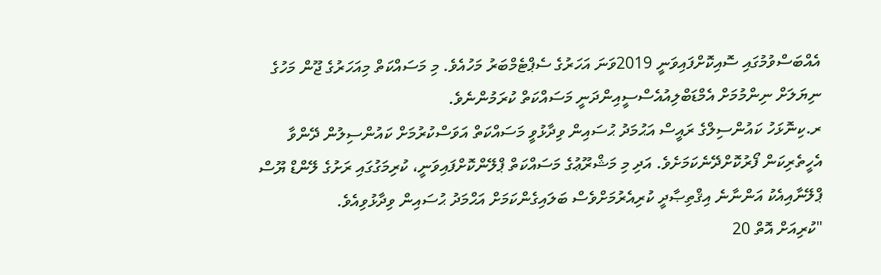އެއްބަސްވުމުގައި ސޮއިކޮށްފައިވަނީ 2019ވަނަ އަހަރުގެ ސެޕްޓެމްބަރު މަހުއެވެ. މި މަސައްކަތް މިއަހަރުގެ ޖޫން މަހުގެ ނިޔަލަށް ނިންމުމަށް އެމްޑަބްލިއުއެސްސީއިންދަނީ މަސައްކަތް ކުރަމުންނެވެ.
ރ.ކިނޮޅަހު ކައުންސިލްގެ ރައީސް އަޙުމަދު ޙުސައިން ވިދާޅުވީ މަސައްކަތް އަވަސްކުރުމަށް ކައުންސިލުން ދޭންވާ އެހީތެރިކަން ފޯރުކޮށްދޭނެކަމަށެވެ. އަދި މި މަޝްރޫޢުގެ މަސައްކަތް ޕްލޭންކޮށްފައިވަނީ، ކުރިމަގުގައި ރަށުގެ ލޭންޑް ޔޫސް ޕްލޭނާއިއެކު އަންނާނެ އިޤްތިޞާދީ ކުރިއެރުމަށްވެސް ބަލައިގެންކަމަށް އަޙްމަދު ޙުސައިން ވިދާޅުވިއެވެ.
"ކުރިއަށް އޮތް 20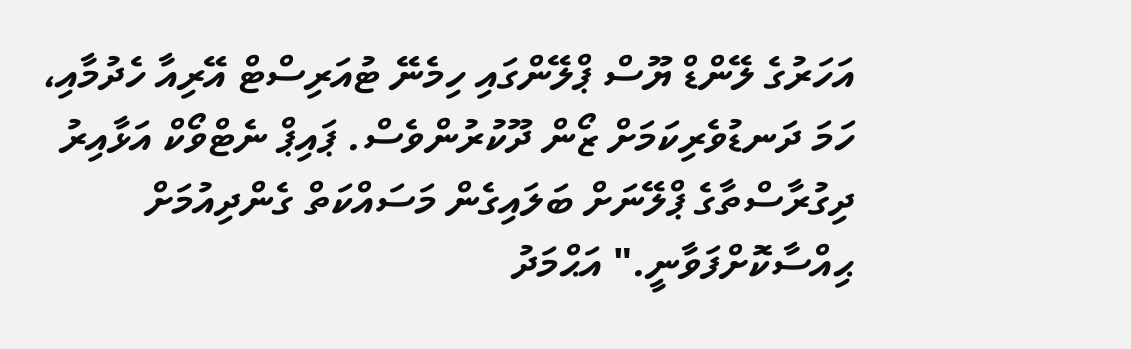އަހަރުގެ ލޭންޑް ޔޫސް ޕްލޭންގައި ހިމެނޭ ޓުއަރިސްޓް އޭރިއާ ހެދުމާއި، ހަމަ ދަނޑުވެރިކަމަށް ޒޯން ދޫކުރުންވެސް. ޕައިޕް ނެޓްވޯކް އަޅާއިރު ދިގުރާސްތާގެ ޕްލޭނަށް ބަލައިގެން މަސައްކަތް ގެންދިއުމަށް ޙިއްސާކޮށްފަވާނީ." އަޙްމަދު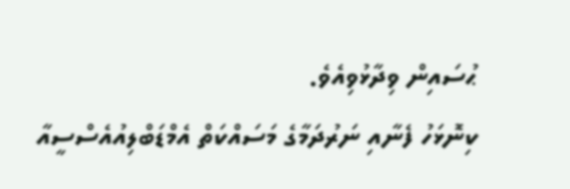ޙުސައިން ވިދާޅުވިއެވެ.
ކިނޮޅަހު ފެނާއި ނަރުދަމާގެ މަސައްކަތް އެމްޑަބްލިއުއެސްސީއާ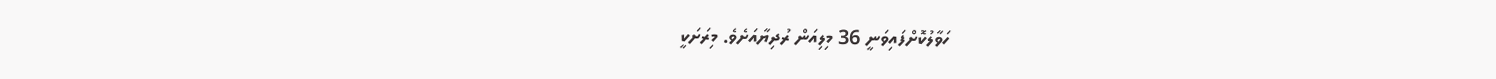ހަވާލުކޮށްފައިވަނީ 36 މިލިއަން ރުދިޔާއަށެވެ. މިރަށަކީ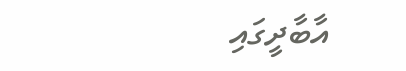އާބާދީގައި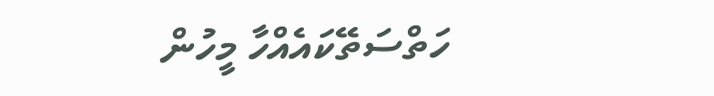ހަތްސަތޭކައެއްހާ މީހުން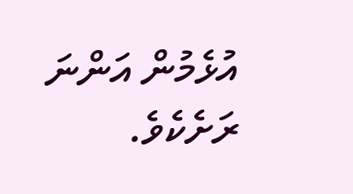އުޅެމުން އަންނަ ރަށެކެވެ.